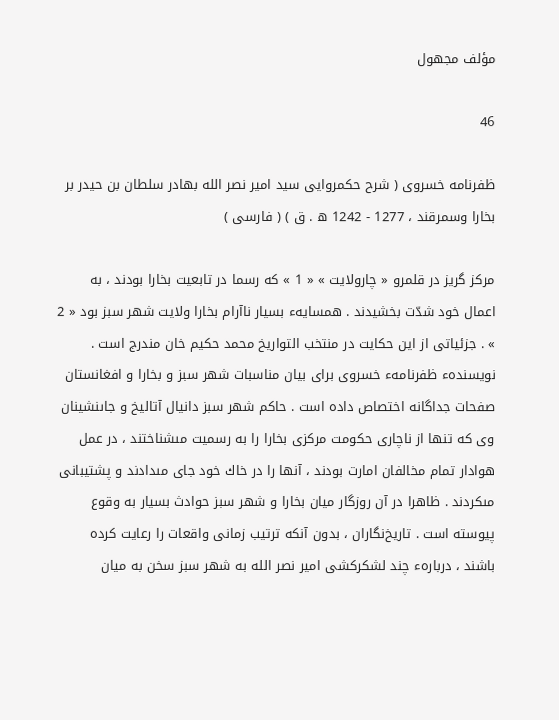مؤلف مجهول

46

ظفرنامه خسروى ( شرح حكمروايى سيد امير نصر الله بهادر سلطان بن حيدر بر بخارا وسمرقند ، 1277 - 1242 ه . ق ) ( فارسى )

مركز گريز در قلمرو « چارولايت » « 1 » كه رسما در تابعيت بخارا بودند ، به اعمال خود شدّت بخشيدند . همسايهء بسيار ناآرام بخارا ولايت شهر سبز بود « 2 » . جزئياتى از اين حكايت در منتخب التواريخ محمد حكيم خان مندرج است . نويسندهء ظفرنامهء خسروى براى بيان مناسبات شهر سبز و بخارا و افغانستان صفحات جداگانه اختصاص داده است . حاكم شهر سبز دانيال آتاليخ و جاىنشينان وى كه تنها از ناچارى حكومت مركزى بخارا را به رسميت مىشناختند ، در عمل هوادار تمام مخالفان امارت بودند ، آنها را در خاك خود جاى مىدادند و پشتيبانى مىكردند . ظاهرا در آن روزگار ميان بخارا و شهر سبز حوادث بسيار به وقوع پيوسته است . تاريخ‌نگاران ، بدون آنكه ترتيب زمانى واقعات را رعايت كرده باشند ، دربارهء چند لشكركشى امير نصر الله به شهر سبز سخن به ميان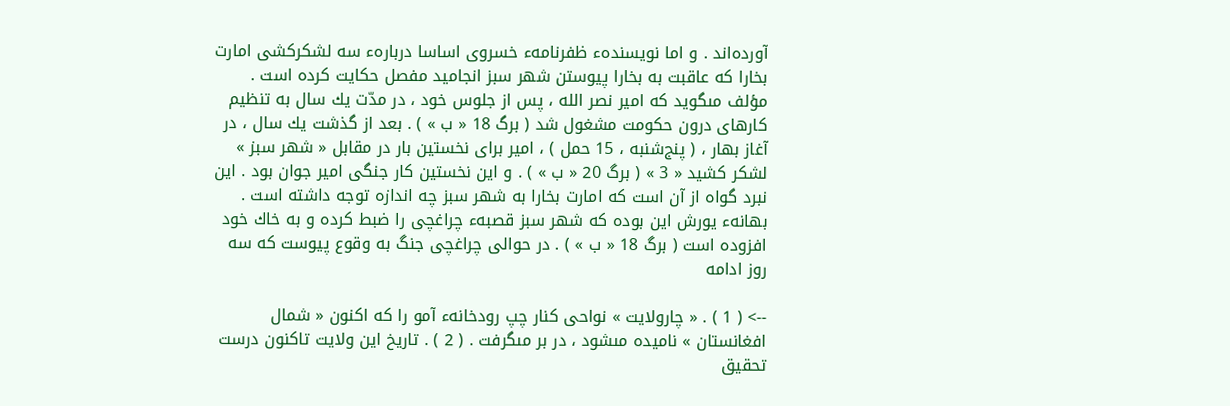آورده‌اند . و اما نويسندهء ظفرنامهء خسروى اساسا دربارهء سه لشكركشى امارت بخارا كه عاقبت به بخارا پيوستن شهر سبز انجاميد مفصل حكايت كرده است . مؤلف مىگويد كه امير نصر الله ، پس از جلوس خود ، در مدّت يك سال به تنظيم كارهاى درون حكومت مشغول شد ( برگ 18 « ب » ) . بعد از گذشت يك سال ، در آغاز بهار ، ( پنج‌شنبه ، 15 حمل ) ، امير براى نخستين بار در مقابل « شهر سبز » لشكر كشيد « 3 » ( برگ 20 « ب » ) . و اين نخستين كار جنگى امير جوان بود . اين نبرد گواه از آن است كه امارت بخارا به شهر سبز چه اندازه توجه داشته است . بهانهء يورش اين بوده كه شهر سبز قصبهء چراغچى را ضبط كرده و به خاك خود افزوده است ( برگ 18 « ب » ) . در حوالى چراغچى جنگ به وقوع پيوست كه سه روز ادامه

--> ( 1 ) . « چارولايت » نواحى كنار چپ رودخانهء آمو را كه اكنون « شمال افغانستان » ناميده مىشود ، در بر مىگرفت . ( 2 ) . تاريخ اين ولايت تاكنون درست تحقيق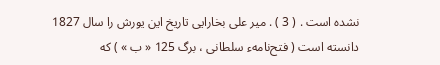نشده است . ( 3 ) . مير على بخارايى تاريخ اين يورش را سال 1827 دانسته است ( فتح‌نامهء سلطانى ، برگ 125 « ب » ) كه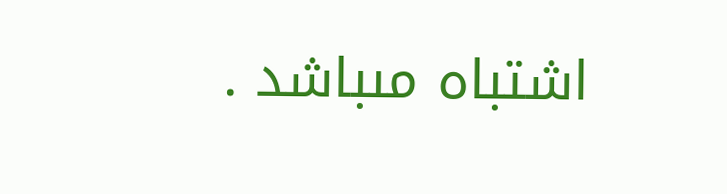اشتباه مىباشد .